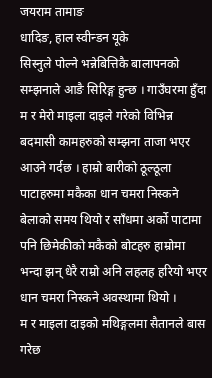जयराम तामाङ
धादिङ, हाल स्वीन्डन यूके
सिस्नुले पोल्ने भन्नेबित्तिकै बालापनको सम्झनाले आङै सिरिङ्ग हुन्छ । गाउँघरमा हुँदा म र मेरो माइला दाइले गरेको विभिन्न बदमासी कामहरुको सम्झना ताजा भएर आउने गर्दछ । हाम्रो बारीको ठूल्ठूला पाटाहरुमा मकैका धान चमरा निस्कने बेलाको समय थियो र साँधमा अर्को पाटामा पनि छिमेकीको मकैको बोटहरु हाम्रोमा भन्दा झन् धेरै राम्रो अनि लहलह हरियो भएर धान चमरा निस्कने अवस्थामा थियो ।
म र माइला दाइको मथिङ्गलमा सैतानले बास गरेछ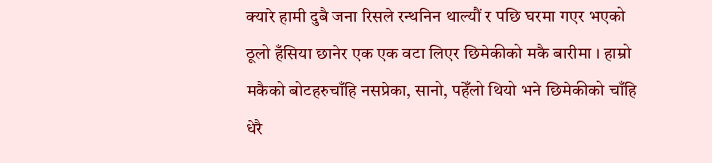क्यारे हामी दुबै जना रिसले रन्थनिन थाल्यौं र पछि घरमा गएर भएको ठूलो हँसिया छानेर एक एक वटा लिएर छिमेकीको मकै बारीमा । हाम्रो मकैको बोटहरुचाँहि नसप्रेका, सानो, पहेँलो थियो भने छिमेकीको चाँहि धेरै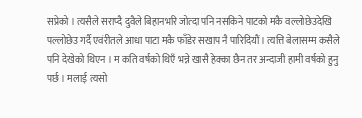सप्रेको । त्यसैले सराप्दै दुवैले बिहानभरि जोत्दा पनि नसकिने पाटको मकै वल्लोछेउदेखि पल्लोछेउ गर्दै एवंरीतले आधा पाटा मकै फाँडेर सखाप नै पारिदियौं । त्यत्ति बेलासम्म कसैले पनि देखेको थिएन । म कति वर्षको थिएँ भन्ने खासै हेक्का छैन तर अन्दाजी हामी वर्षको हुनु पर्छ । मलाई त्यसो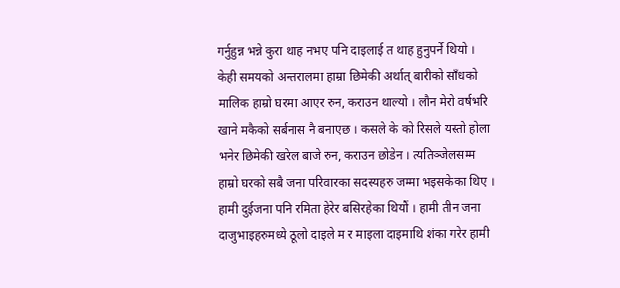गर्नुहुन्न भन्ने कुरा थाह नभए पनि दाइलाई त थाह हुनुपर्ने थियो ।
केही समयको अन्तरालमा हाम्रा छिमेकी अर्थात् बारीको साँधको मालिक हाम्रो घरमा आएर रुन, कराउन थाल्यो । लौन मेरो वर्षभरि खाने मकैको सर्बनास नै बनाएछ । कसले के को रिसले यस्तो होला भनेर छिमेकी खरेल बाजे रुन, कराउन छोडेन । त्यतिञ्जेलसम्म हाम्रो घरको सबै जना परिवारका सदस्यहरु जम्मा भइसकेका थिए । हामी दुईजना पनि रमिता हेरेर बसिरहेका थियौं । हामी तीन जना दाजुभाइहरुमध्ये ठूलो दाइले म र माइला दाइमाथि शंका गरेर हामी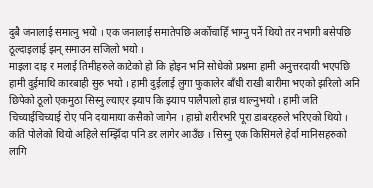दुबै जनालाई समात्नु भयो । एक जनालाई समातेपछि अर्कोचाहिँ भाग्नु पर्ने थियो तर नभागी बसेपछि ठूल्दाइलाई झन् समाउन सजिलो भयो ।
माइला दाइ र मलाई तिमीहरुले काटेको हो कि होइन भनि सोधेको प्रश्नमा हामी अनुत्तरदायी भएपछि हामी दुईमाथि कारबाही सुरु भयो । हामी दुईलाई लुगा फुकालेर बाँधी राखी बारीमा भएको झरिलो अनि छिपेको ठूलो एकमुठा सिस्नु ल्याएर झ्याप कि झ्याप पालैपालो हान्न थाल्नुभयो । हामी जति चिच्याईचिच्याई रोए पनि दयामाया कसैको जागेन । हाम्रो शरीरभरि पूरा डाबरहरुले भरिएको थियो । कति पोलेको थियो अहिले सम्झिँदा पनि डर लागेर आउँछ । सिस्नु एक किसिमले हेर्दा मानिसहरुको लागि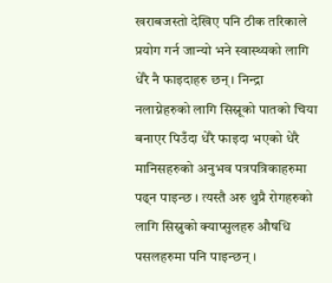खराबजस्तो देखिए पनि ठीक तरिकाले प्रयोग गर्न जान्यो भने स्वास्थ्यको लागि धेरै नै फाइदाहरु छन् । निन्द्रा नलाग्नेहरुको लागि सिस्नूको पातको चिया बनाएर पिउँदा धेरै फाइदा भएको धेरै मानिसहरुको अनुभव पत्रपत्रिकाहरुमा पढ्न पाइन्छ । त्यस्तै अरु थुप्रै रोगहरुको लागि सिस्नुको क्याप्सुलहरु औषधि पसलहरुमा पनि पाइन्छन् ।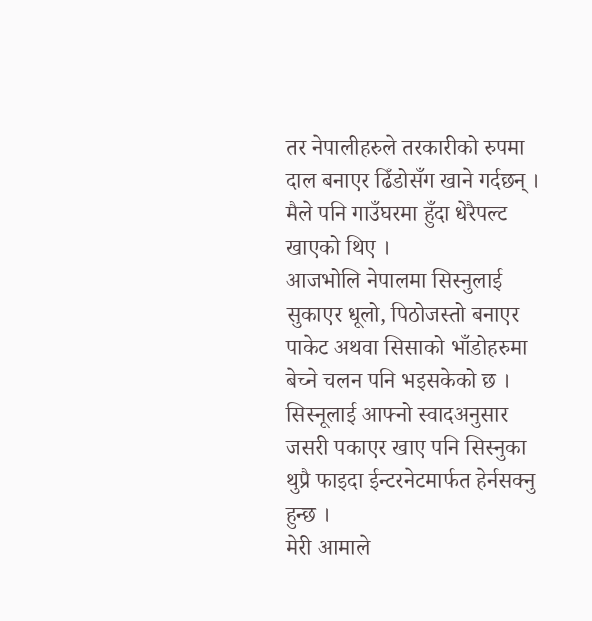तर नेपालीहरुले तरकारीको रुपमा दाल बनाएर ढिँडोसँग खाने गर्दछन् । मैले पनि गाउँघरमा हुँदा धेरैपल्ट खाएको थिए ।
आजभोलि नेपालमा सिस्नुलाई सुकाएर धूलो, पिठोजस्तो बनाएर पाकेट अथवा सिसाको भाँडोहरुमा बेच्ने चलन पनि भइसकेको छ । सिस्नूलाई आफ्नो स्वादअनुसार जसरी पकाएर खाए पनि सिस्नुका थुप्रै फाइदा ईन्टरनेटमार्फत हेर्नसक्नु हुन्छ ।
मेरी आमाले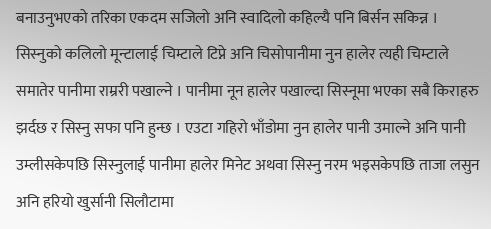बनाउनुभएको तरिका एकदम सजिलो अनि स्वादिलो कहिल्यै पनि बिर्सन सकिन्न । सिस्नुको कलिलो मून्टालाई चिम्टाले टिप्ने अनि चिसोपानीमा नुन हालेर त्यही चिम्टाले समातेर पानीमा राम्ररी पखाल्ने । पानीमा नून हालेर पखाल्दा सिस्नूमा भएका सबै किराहरु झर्दछ र सिस्नु सफा पनि हुन्छ । एउटा गहिरो भाँडोमा नुन हालेर पानी उमाल्ने अनि पानी उम्लीसकेपछि सिस्नुलाई पानीमा हालेर मिनेट अथवा सिस्नु नरम भइसकेपछि ताजा लसुन अनि हरियो खुर्सानी सिलौटामा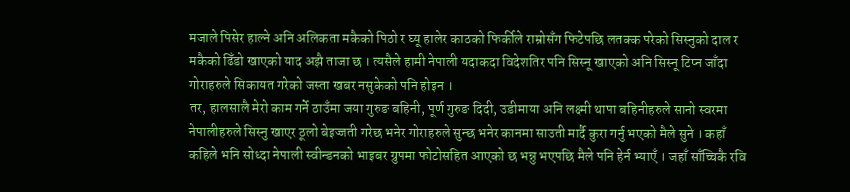मजाले पिसेर हाल्ने अनि अलिकता मकैको पिठो र घ्यू हालेर काठको फिर्कीले राम्रोसँग फिटेपछि लतक्क परेको सिस्नुको दाल र मकैको ढिँडो खाएको याद अझै ताजा छ । त्यसैले हामी नेपाली यदाकदा विदेशतिर पनि सिस्नू खाएको अनि सिस्नू टिप्न जाँदा गोराहरुले सिकायत गरेको जस्ता खबर नसुकेको पनि होइन ।
तर, हालसालै मेरो काम गर्ने ठाउँमा जया गुरुङ बहिनी, पूर्ण गुरुङ दिदी, उडीमाया अनि लक्ष्मी थापा बहिनीहरुले सानो स्वरमा नेपालीहरुले सिस्नु खाएर ठूलो बेइज्जती गरेछ भनेर गोराहरुले सुन्छ भनेर कानमा साउती मार्दै कुरा गर्नु भएको मैले सुने । कहाँ कहिले भनि सोध्दा नेपाली स्वीन्डनको भाइबर ग्रुपमा फोटोसहित आएको छ भन्नु भएपछि मैले पनि हेर्न भ्याएँ । जहाँ साँच्चिकै रवि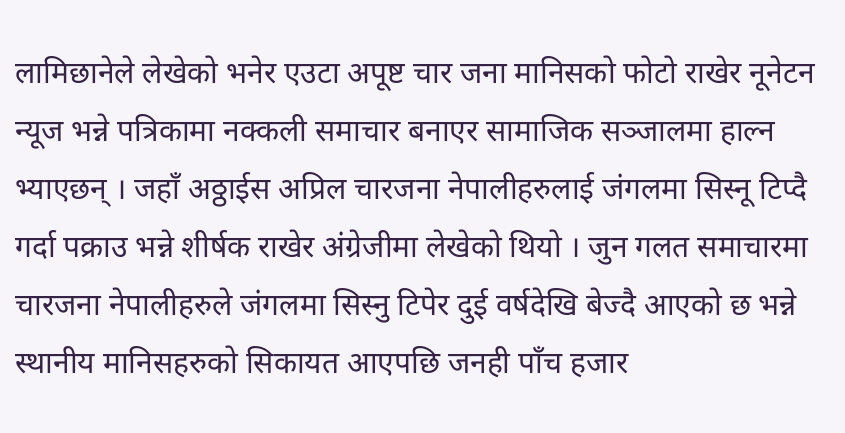लामिछानेले लेखेको भनेर एउटा अपूष्ट चार जना मानिसको फोटो राखेर नूनेटन न्यूज भन्ने पत्रिकामा नक्कली समाचार बनाएर सामाजिक सञ्जालमा हाल्न भ्याएछन् । जहाँ अठ्ठाईस अप्रिल चारजना नेपालीहरुलाई जंगलमा सिस्नू टिप्दै गर्दा पक्राउ भन्ने शीर्षक राखेर अंग्रेजीमा लेखेको थियो । जुन गलत समाचारमा चारजना नेपालीहरुले जंगलमा सिस्नु टिपेर दुई वर्षदेखि बेज्दै आएको छ भन्ने स्थानीय मानिसहरुको सिकायत आएपछि जनही पाँच हजार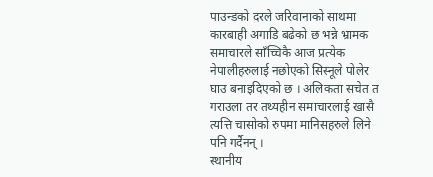पाउन्डको दरले जरिवानाको साथमा कारबाही अगाडि बढेको छ भन्ने भ्रामक समाचारले साँच्चिकै आज प्रत्येक नेपालीहरुलाई नछोएको सिस्नूले पोलेर घाउ बनाइदिएको छ । अलिकता सचेत त गराउला तर तथ्यहीन समाचारलाई खासै त्यत्ति चासोको रुपमा मानिसहरुले लिने पनि गर्दैनन् ।
स्थानीय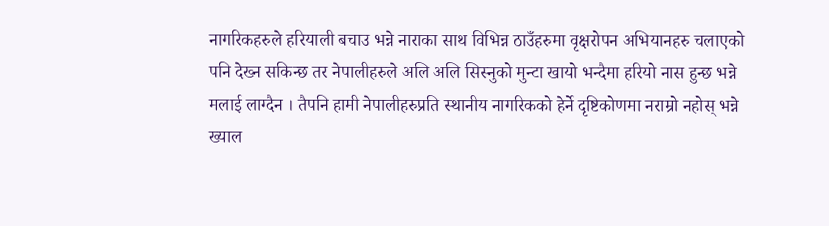नागरिकहरुले हरियाली बचाउ भन्ने नाराका साथ विभिन्न ठाउँहरुमा वृक्षरोपन अभियानहरु चलाएको पनि देख्न सकिन्छ तर नेपालीहरुले अलि अलि सिस्नुको मुन्टा खायो भन्दैमा हरियो नास हुन्छ भन्ने मलाई लाग्दैन । तैपनि हामी नेपालीहरुप्रति स्थानीय नागरिकको हेर्ने दृष्टिकोणमा नराम्रो नहोस् भन्ने ख्याल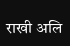राखी अलि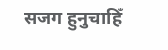सजग हुनुचाहिँ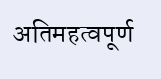अतिमहत्वपूर्ण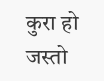कुरा हो जस्तो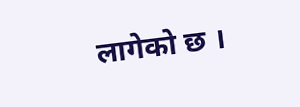लागेको छ ।